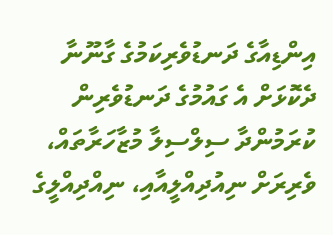އިންޑިއާގެ ދަނޑުވެރިކަމުގެ ގާނޫނާ ދެކޮޅަށް އެ ގައުމުގެ ދަނޑުވެރިން ކުރަމުންދާ ސިލްސިލާ މުޒާހަރާތައް، ވެރިރަށް ނިއުދިއްލީއާއި، ނިއްދިއްލީގެ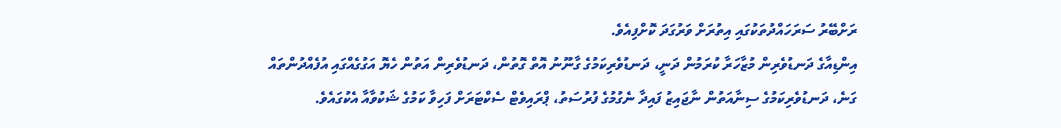ރަށްބޭރު ސަރަހައްދުތަކުގައި އިތުރަށް ވަރުގަދަ ކޮށްފިއެވެ.
އިންޑިއާގެ ދަނޑުވެރިން މުޒާހަރާ ކުރަމުން ދަނީ، ދަނޑުވެރިކަމުގެ ގާނޫނު އޮތް ގޮތުން، ދަނޑުވެރިން އަތުން ހެޔޮ އަގުގެއްގައި އުފެއްދުންތައް ގަނެ، ދަނޑުވެރިކަމުގެ ސިނާއަތުން ނާޖައިޒު ފައިދާ ނެގުމުގެ ފުރުސަތު، ޕްރައިވެޓް ސެކްޓަރަށް ފަހިވާ ކަމުގެ ޝަކުވާއާ އެކުގައެވެ.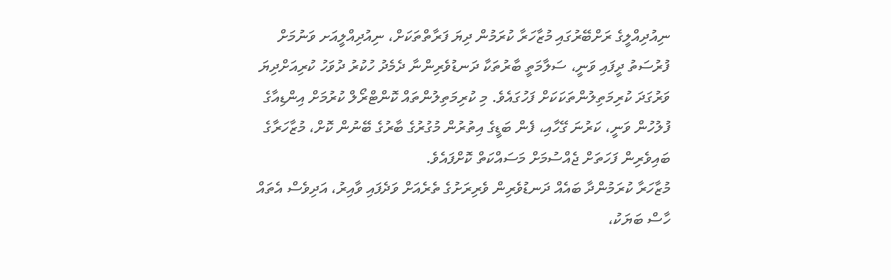ނިއުދިއްލީގެ ރަށްބޭރުގައި މުޒާހަރާ ކުރަމުން ދިޔަ ފަރާތްތަކަށް، ނިއުދިއްލީއަށ ވަނުމަށް ފުރުސަތު ދީފައި ވަނީ، ސަލާމަތީ ބާރުތަކާ ދަނޑުވެރިންނާ ދެމެދު ހުކުރު ދުވަހު ކުރިއަށްދިޔަ ވަރުގަދަ ކުރިމަތިލުންތަކަކަށް ފަހުގައެވެ. މި ކުރިމަތިލުންތައް ކޮންޓްރޯލް ކުރުމަށް އިންޑިއާގެ ފުލުހުން ވަނީ، ކަރުނަ ގޭހާއި، ފެން ބަޑީގެ އިތުރުން މުގުރުގެ ބާރުގެ ބޭނުން ކޮށް، މުޒާހަރާގެ ބައިވެރިން ފަހަތަށް ޖެއްސުމަށް މަސައްކަތް ކޮށްފައެވެ.
މުޒާހަރާ ކުރަމުންދާ ބައެއް ދަނޑުވެރިން ވެރިރަށުގެ ތެރެއަށް ވަދެފައި ވާއިރު، އަދިވެސް އެތައް ހާސް ބަޔަކު،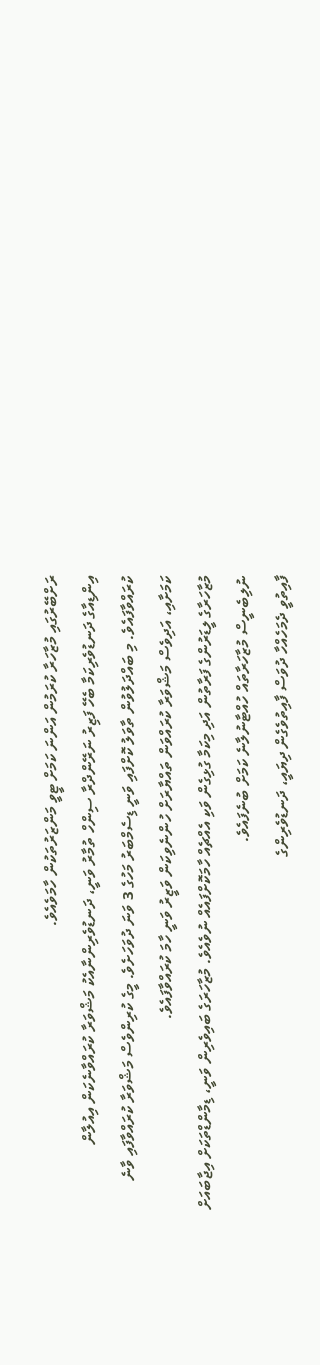ރަށްބޭރުގައި މުޒާހަރާ ކުރަމުން އަންނަ ކަމަށް ޓީވީ މަންޒަރުތަކުން ހާމަވެއެވެ.
އިންޑިއާގެ ދަނޑުވެރިކަމާ ބެހޭ ފަޒިރު ނަރޭންދްރާ ސިންހް ތުމާރު ވަނީ، ދަނޑުވެރިންނާއެކު މަޝްވަރާ ކުރައްވާނެކަން އިއުލާން ކުރައްވާފައެވެ. މި ބައްދަލުވުން ތާވަލު ކޮށްފައި ވަނީ ޑިސެމްބަރު މަހުގެ 3 ވަނަ ދުވަހަށެވެ. މީގެ ކުރިންވެސް މަޝްވަރާ ކުރައްވާފައި ވާނެ ކަމަށާއި، އަދިވެސް މަޝްވަރާ ކުރައްވަން ތައްޔާރަށް ހުންނެވިކަން ވަޒީރު ވަނީ ހާމަ ކުރައްވާފައެވެ.
މުޒާހަރާގެ ލީޑަރުންގެ ފަރާތުން އަދި މިކަމާ ގުޅިގެން ވަކި އެއްޗެއް ހާމަކޮށްފައެއް ނުވެއެވެ. މުޒާހަރަގެ ބައިވެރިން ވަނީ، ޑިމާންޑްތަކަށް އިޖާބައަށް ނުލިބެނީސް މުޒާހަރާތައް ހުއްޓާނުލާނެ ކަމަށް ބުނެފައެވެ.
ފާއިތުވީ ދެމަހެއްހާ ދުވަސް ފާއިތުވެގެން ދިޔައީ، ދަނޑުވެރިންގެ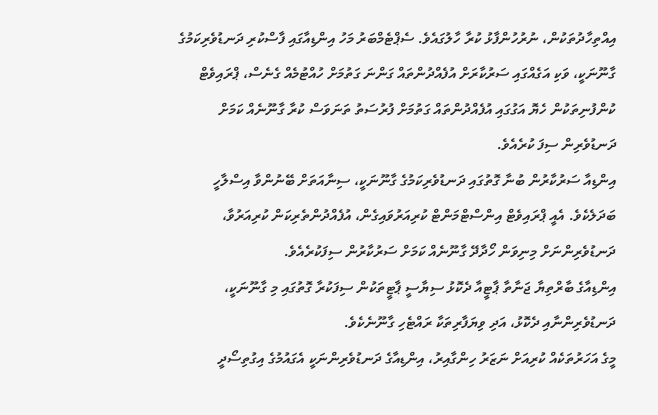އިއްތިހާދުތަކުން، ނުރުހުންފާޅު ކުރާ ހާލުގައެވެ. ސެޕްޓެމްބަރު މަހު އިންޑިއާގައި ފާސްކުރި ދަނޑުވެރިކަމުގެ ގާނޫނަކީ، ވަކި އަގެއްގައި ސަރުކާރަށް އުފެއްދުންތައް ގަންނަ ގަތުމަށް ހުއްޓުމެއް ގެނެސް، ޕްރައިވެޓް ކުންފުނިތަކުން ހެޔޮ އަގުގައި އުފެއްދުންތައް ގަތުމަށް ފުރުސަތު ތަނަވަސް ކުރާ ގާނޫނެއް ކަމަށް ދަނޑުވެރިން ސިފަ ކުރެއެވެ.
އިންޑިއާ ސަރުކާރުން ބުނާ ގޮތުގައި ދަނޑުވެރިކަމުގެ ގާނޫނަކީ، ސިނާއަތަށް ބޭނުންވާ އިސްލާހީ ބަދަލެކެވެ. އެއީ ޕްރައިވެޓް އިންސްޓްމަންޓް ކުރިއަރުވައިގެން، އުފެއްދުންތެރިކަން ކުރިއަރުވާ، ދަނޑުވެރިންނަށް މިނިވަން ހޯދާދޭ ގާނޫނެއް ކަމަށް ސަރުކާރުން ސިފަކުރެއެވެ.
އިންޑިއާގެ ބާރްތިޔާ ޖަނާތާ ޕާޓީއާ ދެކޮޅު ސިޔާސީ ޕާޓީތަކުން ސިފަކުރާ ގޮތުގައި މި ގާނޫނަކީ، ދަނޑުވެރިންނާއި ދެކޮޅު، އަދި ވިޔަފާރިތަކާ ރައްޓެހި ގާނޫނެކެވެ.
މީގެ އަހަރުތަކެއް ކުރިއަށް ނަޒަރު ހިންގާއިރު، އިންޑިއާގެ ދަނޑުވެރިންނަކީ އެގައުމުގެ އިގުތިސޯދީ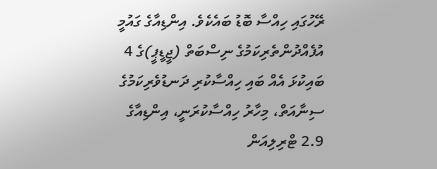ރޭހުގައި ހިއްސާ ބޮޑު ބައެކެވެ. އިންޑިއާގެ ގައުމީ އުފެއްދުންތެރިކަމުގެ ނިސްބަތް (ޖީޑީޕީ)ގެ 4 ބައިކުޅަ އެއް ބައި ހިއްސާކުރި ދަނޑުވެރިކަމުގެ ސިނާއަތް، މިހާރު ހިއްސާކުރަނީ، އިންޑިއާގެ 2.9 ޓްރިލިއަން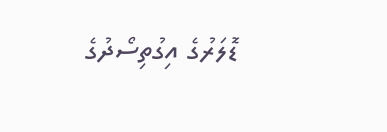ޑޮލަރުގެ އިގުތިސޯދުގެ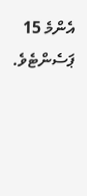އެންމެ 15 ޕަސެންޓެވެ.